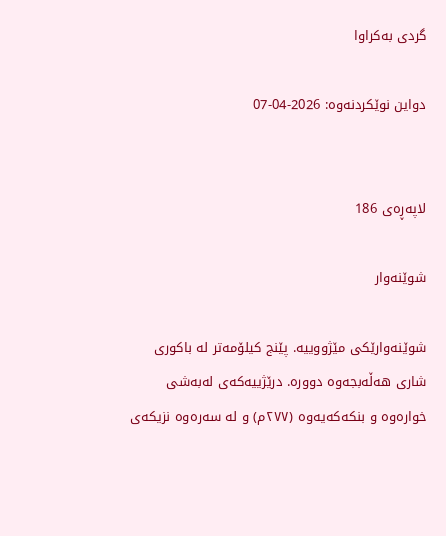گردی بەکراوا

دواین نوێکردنەوە: 2026-04-07


لاپەڕەی 186

شوێنەوار

شوێنەوارێکی مێژووییە. پێنج کیلۆمەتر لە باکوری شاری هەڵەبجەوە دوورە. درێژییەکەی لەبەشی خوارەوە و بنکەکەیەوە (٢٧٧م) و لە سەرەوە نزیکەی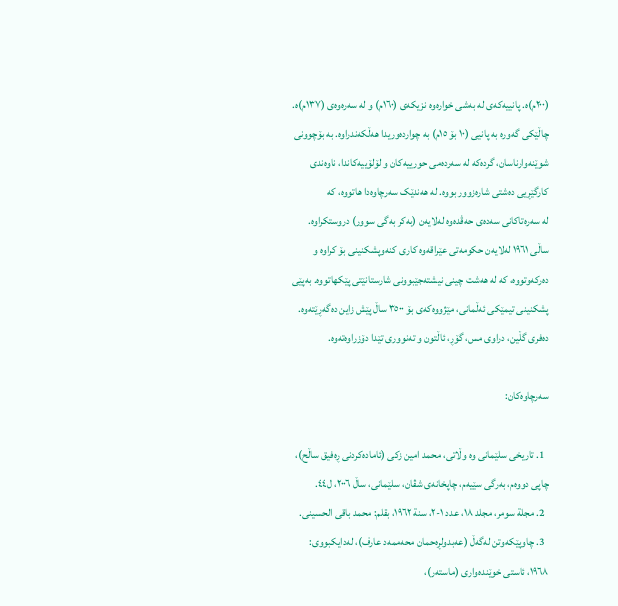(٢٠٠م)ە. پانییەکەی لە بەشی خوارەوە نزیکەی (١٦٠م) و لە سەرەوەی (١٣٧م)ە. چاڵێکی گەورە بە پانیی (١٠ بۆ ١٥م) بە چواردەوریدا هەڵکەندراوە. بە بۆچوونی شوێنەوارناسان، گردەکە لە سەردەمی حورییەکان و لۆلۆییەکاندا، ناوەندی کارگێڕيی دەشتی شارەزوور بووە. لە هەندێک سەرچاوەدا هاتووە، کە له ‌سەرەتاکانى سەدەى حەڤدەوە لەلايەن (بەکر بەگى سوور) دروستکراوە. ساڵی ١٩٦١ لەلایەن حکومەتی عێراقەوە کاری کنەوپشکنینی بۆ کراوە و دەرکەوتووه،‌ کە لە هەشت چینی نیشتەجێبوونی شارستانێتی پێکهاتووە. بەپێی پشکنینی تیمێکی ئەڵمانی، مێژووەکەی بۆ ٣٥٠٠ ساڵ پێش زاین دەگەڕێتەوە. دەفری گڵین، دراوی مس، گۆڕ، ئاڵتون و تەنووری تێدا دۆزراوەتەوە.

سەرچاوەکان:

  1. تاريخى سلێمانى وە وڵاتى، محمد امين زکى (ئامادەکردنى ڕەفيق ساڵح)، چاپى دووەم، بەرگى سێيەم، چاپخانەى شڤان، سلێمانى، ساڵ ٢٠٠٦، ل٤٤.
  2. مجلة‌‌ سومر، مجلد ١٨، عدد ١-٢، سنة ١٩٦٢، بقلم: محمد باقى الحسينى.
  3. چاوپێکەوتن لەگەڵ (عەبدولڕەحمان محەممەد عارف)، لەدايکبووى: ١٩٦٨، ئاستى خوێندەوارى (ماستەر)،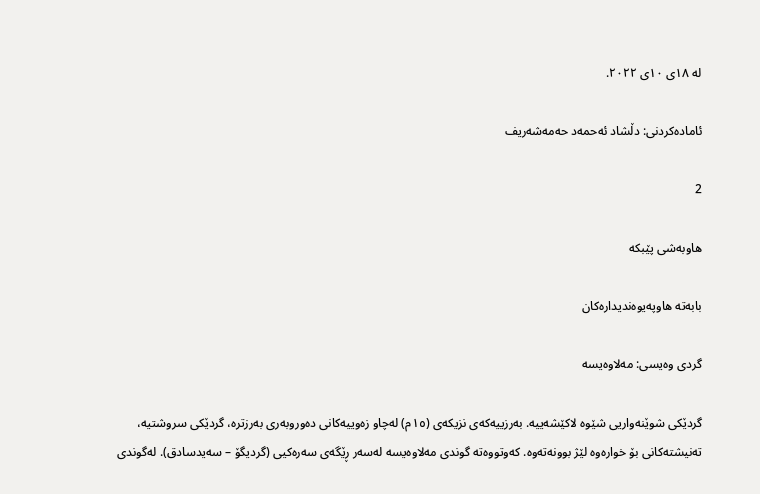لە ١٨ی ١٠ی ٢٠٢٢.

ئامادەکردنی: دڵشاد ئەحمەد حەمەشەریف

2

هاوبەشی پێبکە

بابەتە هاوپەیوەندیدارەکان

گردی وەیسی: مەلاوەیسە

گردێکی شوێنەواریی شێوە لاکێشەییە. بەرزییەکەی نزیکەی (١٥م) لەچاو زەوییەکانی دەوروبەری بەرزترە، گردێکی سروشتیە، تەنیشتەکانی بۆ خوارەوە لێژ بوونەتەوە. کەوتووەتە گوندی مەلاوەیسە لەسەر ڕێگەی سەرەکیی (گردیگۆ – سەیدسادق). لەگوندی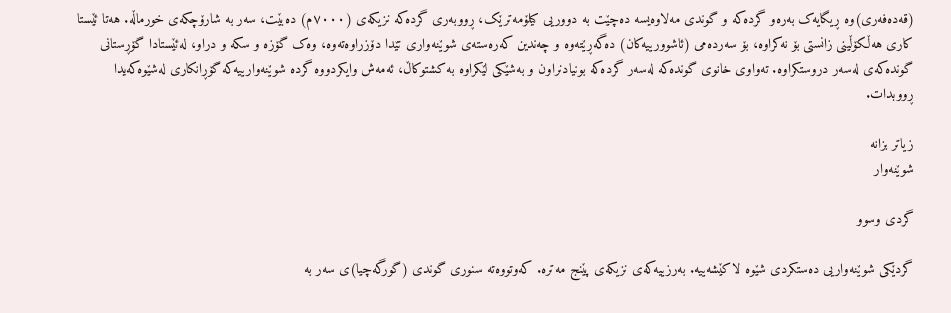(قەدەفەری)وە ڕیگایەک بەرەو گردەکە و گوندی مەلاوەیسە دەچێت بە دووریی کیلۆمەترێک، ڕووبەری گردەکە نزیکەی (٧٠٠٠م) دەبێت، سەر بە شارۆچکەی خورماڵە. هەتا ئێستا کاری هەڵکۆڵینی زانستی بۆ نەکراوە، بۆ سەردەمی (ئاشوورییەکان) دەگەڕێتەوە و چەندین کەرەستەی شوێنەواری تێدا دۆزراوەتەوە، وەک گۆزە و سکە و دراو، لەئێستادا گۆڕستانی گوندەکەی لەسەر دروستکراوە. تەواوی خانوی گوندەکە لەسەر گردەکە بونیادنراون و بەشێکی لێکراوە بە کشتوکاڵ، ئەمەش وایکردووە گردە شوێنەوارییەکە گۆڕانکاری لەشێوەکەیدا ڕووبدات.

زیاتر بزانە
شوێنەوار

گردی وسوو

گردێکی شوێنەواریی دەستکردی شێوە لاکێشەییە. بەرزییەکەی نزیکەی پێنج مەترە. کەوتووەته سنوری گوندی (گورگەچیا)ی سەر بە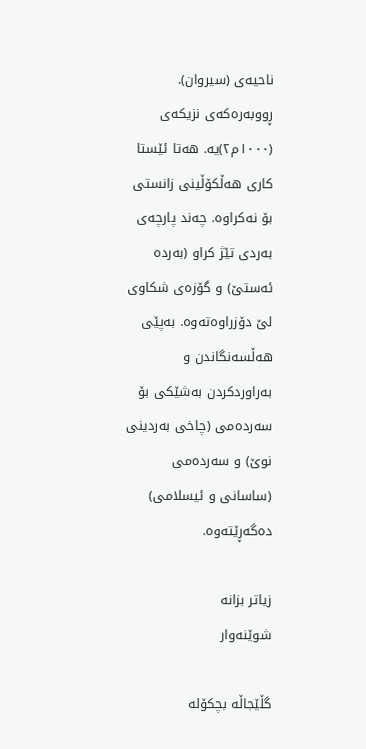ناحیەی (سیروان). ڕووبەرەکەی نزیکەی (١٠٠٠م٢)یە. هەتا ئێستا کاری هەڵکۆڵینی زانستی بۆ نەکراوە. چەند پارچەی بەردی تێژ کراو (بەردە ئەستێ) و گۆزەی شکاوی لێ دۆزراوەتەوە. بەپێی هەڵسەنگاندن و بەراوردکردن بەشێکی بۆ سەردەمی (چاخی بەردینی نوێ) و سەردەمی (ساسانی و ئیسلامی) دەگەڕێتەوە.

زیاتر بزانە
شوێنەوار

گڵێجاڵە بچکۆلە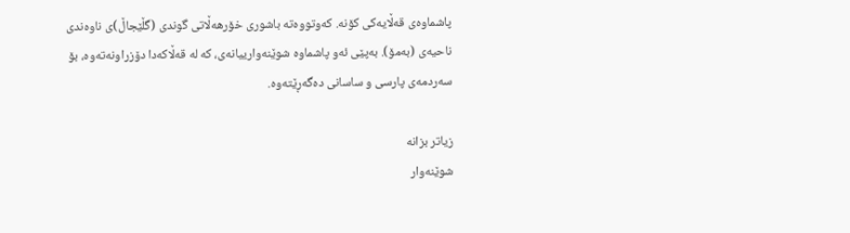پاشماوەی قەڵایەکی کۆنە. کەوتووەتە باشوری خۆرهەڵاتی گوندی (گڵێجاڵ)ی ناوەندی ناحیەی (بەمۆ). بەپێی ئەو پاشماوە شوێنەوارییانەی، کە لە قەڵاکەدا دۆزراونەتەوە، بۆ سەردمەی پارسی و ساسانی دەگەڕێتەوە.

زیاتر بزانە
شوێنەوار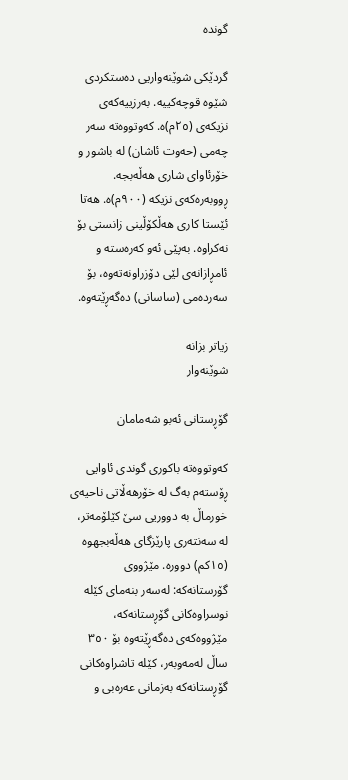گوندە

گردێکی شوێنەواریی دەستکردی شێوە قوچەکییە. بەرزییەکەی نزیکەی (٢٥م)ە. کەوتووەتە سەر چەمی (حەوت ئاشان) لە باشور و خۆرئاوای شاری هەڵەبجە. ڕووبەرەکەی نزیکە (٩٠٠م)ە. هەتا ئێستا کاری هەڵکۆڵینی زانستی بۆ نەکراوە. بەپێی ئەو کەرەستە و ئامڕازانەی لێی دۆزراونەتەوە، بۆ سەردەمی (ساسانی) دەگەڕێتەوە.

زیاتر بزانە
شوێنەوار

گۆڕستانی ئەبو شەمامان

کەوتووەتە باکوری گوندی ئاوایی ڕۆستەم بەگ لە خۆرهەڵاتی ناحیەی خورماڵ بە دووریی سێ کێلۆمەتر، لە سەنتەری پارێزگای هەڵەبجهوە‌ (١٥کم) دوورە. مێژووی گۆرستانەکە: لەسەر بنەمای کێلە نوسراوەکانی گۆڕستانەکە، مێژووەکەی دەگەڕێتەوە بۆ ٣٥٠ ساڵ لەمەوبەر، کێلە تاشراوەکانی گۆڕستانەکە بەزمانی عەرەبی و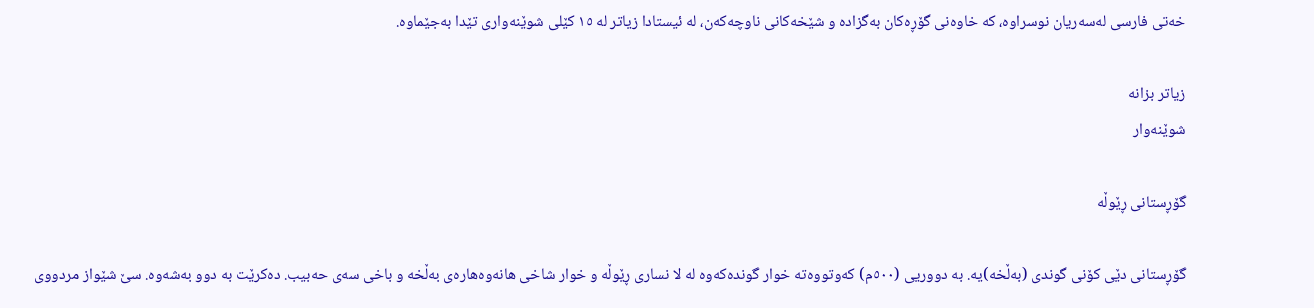خەتی فارسی لەسەریان نوسراوە، کە خاوەنی گۆڕەکان بەگزادە و شێخەکانی ناوچەکەن، لە ئیستادا زیاتر لە ١٥ کێلی شوێنەواری تێدا بەجێماوە.

زیاتر بزانە
شوێنەوار

گۆڕستانی ڕێوڵە

گۆڕستانی دێی کۆنی گوندی (بەڵخە)یە. بە دووریی (٥٠٠م) کەوتووەتە خوار گوندەکەوە لە لا نساری ڕێوڵە و خوار شاخی هانەوەهارەی بەڵخە و باخی سەی حەبیب. دەکرێت بە دوو بەشەوە. سێ شێواز مردووی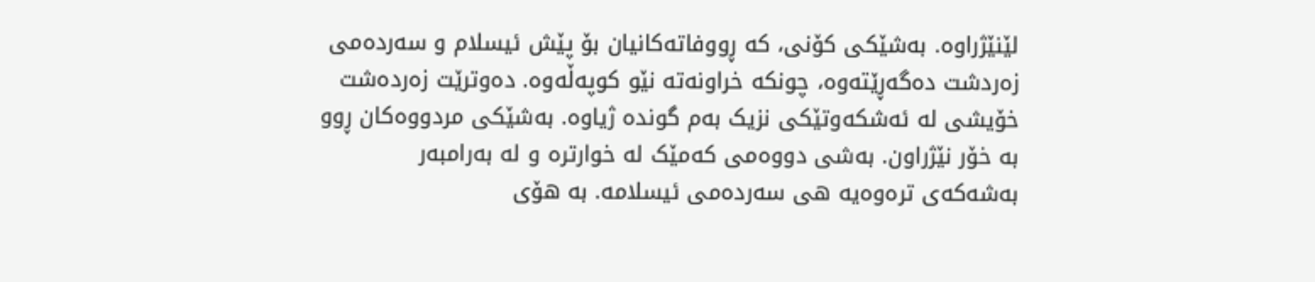لێنێژراوە. بەشێکی کۆنی، کە ڕووفاتەکانیان بۆ پێش ئیسلام و سەردەمی زەردشت دەگەڕێتەوە، چونکە خراونەتە نێو کوپەڵەوە. دەوترێت زەردەشت خۆیشی لە ئەشکەوتێکی نزیک بەم گوندە ژیاوە. بەشێکی مردووەکان ڕوو بە خۆر نێژراون. بەشی دووەمی کەمێک لە خوارترە و لە بەرامبەر بەشەکەی ترەوەیە هی سەردەمی ئیسلامە. بە هۆی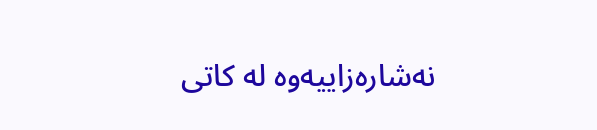نەشارەزاییەوە لە کاتی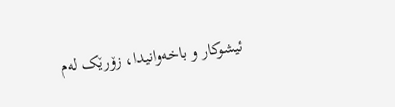ئیشوکار و باخەوانیدا، زۆرێک لەم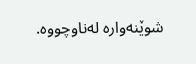شوێنەوارە لەناوچووە.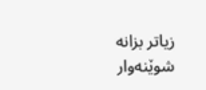زیاتر بزانە
شوێنەوار